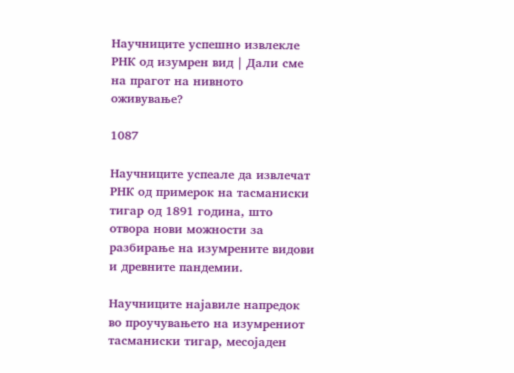Научниците успешно извлекле РНК од изумрен вид | Дали сме на прагот на нивното оживување?

1087

Научниците успеале да извлечат РНК од примерок на тасманиски тигар од 1891 година, што отвора нови можности за разбирање на изумрените видови и древните пандемии.

Научниците најавиле напредок во проучувањето на изумрениот тасманиски тигар, месојаден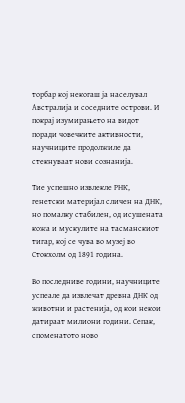торбар кој некогаш ја населувал Австралија и соседните острови. И покрај изумирањето на видот поради човечките активности, научниците продолжиле да стекнуваат нови сознанија.

Тие успешно извлекле РНК, генетски материјал сличен на ДНК, но помалку стабилен, од исушената кожа и мускулите на тасманскиот тигар, кој се чува во музеј во Стокхолм од 1891 година.

Во последниве години, научниците успеале да извлечат древна ДНК од животни и растенија, од кои некои датираат милиони години. Сепак, споменатото ново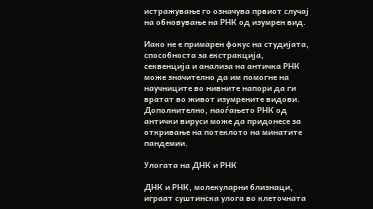истражување го означува првиот случај на обновување на РНК од изумрен вид.

Иако не е примарен фокус на студијата, способноста за екстракција, секвенција и анализа на античка РНК може значително да им помогне на научниците во нивните напори да ги вратат во живот изумрените видови. Дополнително, наоѓањето РНК од антички вируси може да придонесе за откривање на потеклото на минатите пандемии.

Улогата на ДНК и РНК

ДНК и РНК, молекуларни близнаци, играат суштинска улога во клеточната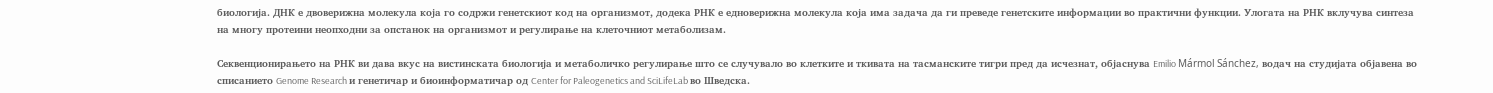биологија. ДНК е двоверижна молекула која го содржи генетскиот код на организмот, додека РНК е едноверижна молекула која има задача да ги преведе генетските информации во практични функции. Улогата на РНК вклучува синтеза на многу протеини неопходни за опстанок на организмот и регулирање на клеточниот метаболизам.

Секвенционирањето на РНК ви дава вкус на вистинската биологија и метаболичко регулирање што се случувало во клетките и ткивата на тасманските тигри пред да исчезнат, објаснува Emilio Mármol Sánchez, водач на студијата објавена во списанието Genome Research и генетичар и биоинформатичар од Center for Paleogenetics and SciLifeLab во Шведска.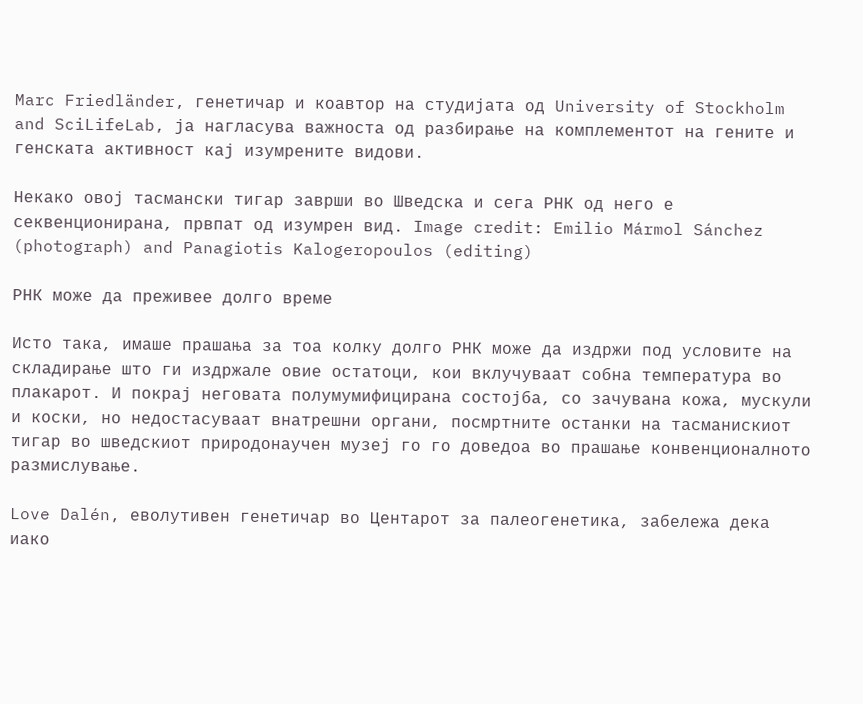Marc Friedländer, генетичар и коавтор на студијата од University of Stockholm and SciLifeLab, ја нагласува важноста од разбирање на комплементот на гените и генската активност кај изумрените видови.

Некако овој тасмански тигар заврши во Шведска и сега РНК од него е секвенционирана, првпат од изумрен вид. Image credit: Emilio Mármol Sánchez (photograph) and Panagiotis Kalogeropoulos (editing)

РНК може да преживее долго време

Исто така, имаше прашања за тоа колку долго РНК може да издржи под условите на складирање што ги издржале овие остатоци, кои вклучуваат собна температура во плакарот. И покрај неговата полумумифицирана состојба, со зачувана кожа, мускули и коски, но недостасуваат внатрешни органи, посмртните останки на тасманискиот тигар во шведскиот природонаучен музеј го го доведоа во прашање конвенционалното размислување.

Love Dalén, еволутивен генетичар во Центарот за палеогенетика, забележа дека иако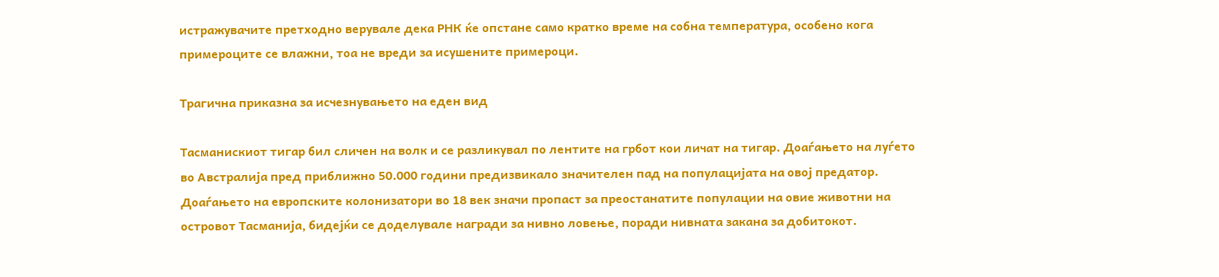истражувачите претходно верувале дека РНК ќе опстане само кратко време на собна температура, особено кога примероците се влажни, тоа не вреди за исушените примероци.

Трагична приказна за исчезнувањето на еден вид

Тасманискиот тигар бил сличен на волк и се разликувал по лентите на грбот кои личат на тигар. Доаѓањето на луѓето во Австралија пред приближно 50.000 години предизвикало значителен пад на популацијата на овој предатор. Доаѓањето на европските колонизатори во 18 век значи пропаст за преостанатите популации на овие животни на островот Тасманија, бидејќи се доделувале награди за нивно ловење, поради нивната закана за добитокот.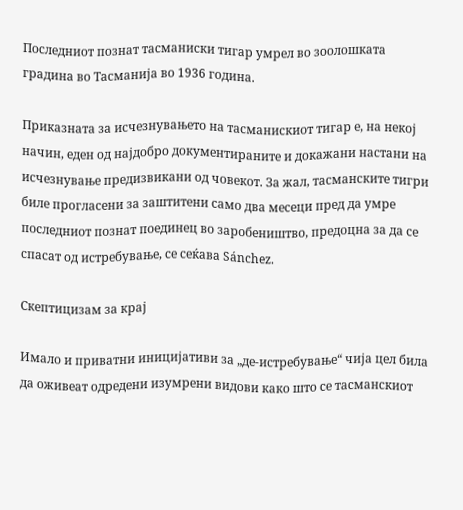Последниот познат тасманиски тигар умрел во зоолошката градина во Тасманија во 1936 година.

Приказната за исчезнувањето на тасманискиот тигар е, на некој начин, еден од најдобро документираните и докажани настани на исчезнување предизвикани од човекот. За жал, тасманските тигри биле прогласени за заштитени само два месеци пред да умре последниот познат поединец во заробеништво, предоцна за да се спасат од истребување, се сеќава Sánchez.

Скептицизам за крај

Имало и приватни иницијативи за „де-истребување“ чија цел била да оживеат одредени изумрени видови како што се тасманскиот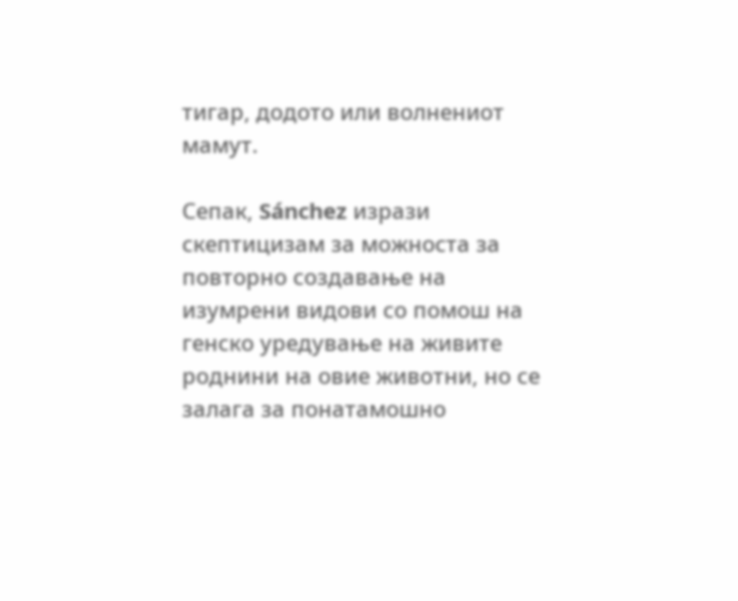тигар, додото или волнениот мамут.

Сепак, Sánchez изрази скептицизам за можноста за повторно создавање на изумрени видови со помош на генско уредување на живите роднини на овие животни, но се залага за понатамошно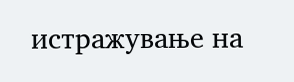истражување на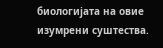биологијата на овие изумрени суштества.